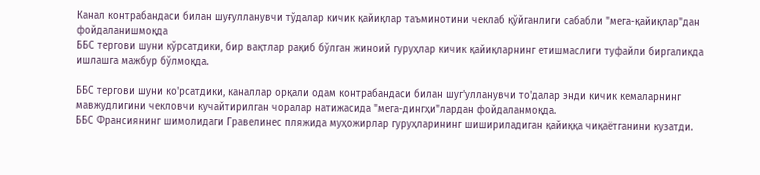Канал контрабандаси билан шуғулланувчи тўдалар кичик қайиқлар таъминотини чеклаб қўйганлиги сабабли "мега-қайиқлар"дан фойдаланишмоқда
ББС тергови шуни кўрсатдики, бир вақтлар рақиб бўлган жиноий гуруҳлар кичик қайиқларнинг етишмаслиги туфайли биргаликда ишлашга мажбур бўлмоқда.

ББС тергови шуни ко'рсатдики, каналлар орқали одам контрабандаси билан шуг'улланувчи то'далар энди кичик кемаларнинг мавжудлигини чекловчи кучайтирилган чоралар натижасида "мега-дингҳи"лардан фойдаланмоқда.
ББС Франсиянинг шимолидаги Гравелинес пляжида муҳожирлар гуруҳларининг шишириладиган қайиққа чиқаётганини кузатди.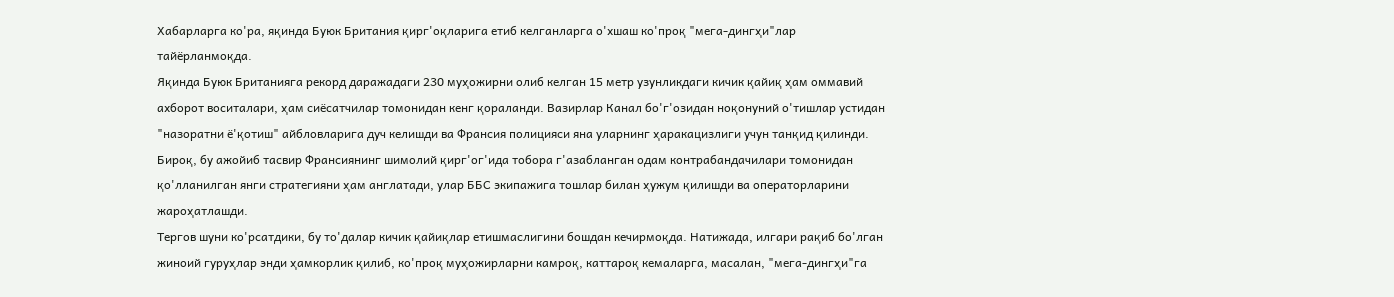Хабарларга ко'ра, яқинда Буюк Британия қирг'оқларига етиб келганларга о'хшаш ко'проқ "мега-дингҳи"лар тайёрланмоқда.
Яқинда Буюк Британияга рекорд даражадаги 230 муҳожирни олиб келган 15 метр узунликдаги кичик қайиқ ҳам оммавий ахборот воситалари, ҳам сиёсатчилар томонидан кенг қораланди. Вазирлар Канал бо'г'озидан ноқонуний о'тишлар устидан "назоратни ё'қотиш" айбловларига дуч келишди ва Франсия полицияси яна уларнинг ҳаракацизлиги учун танқид қилинди.
Бироқ, бу ажойиб тасвир Франсиянинг шимолий қирг'ог'ида тобора г'азабланган одам контрабандачилари томонидан қо'лланилган янги стратегияни ҳам англатади, улар ББС экипажига тошлар билан ҳужум қилишди ва операторларини жароҳатлашди.
Тергов шуни ко'рсатдики, бу то'далар кичик қайиқлар етишмаслигини бошдан кечирмоқда. Натижада, илгари рақиб бо'лган жиноий гуруҳлар энди ҳамкорлик қилиб, ко'проқ муҳожирларни камроқ, каттароқ кемаларга, масалан, "мега-дингҳи"га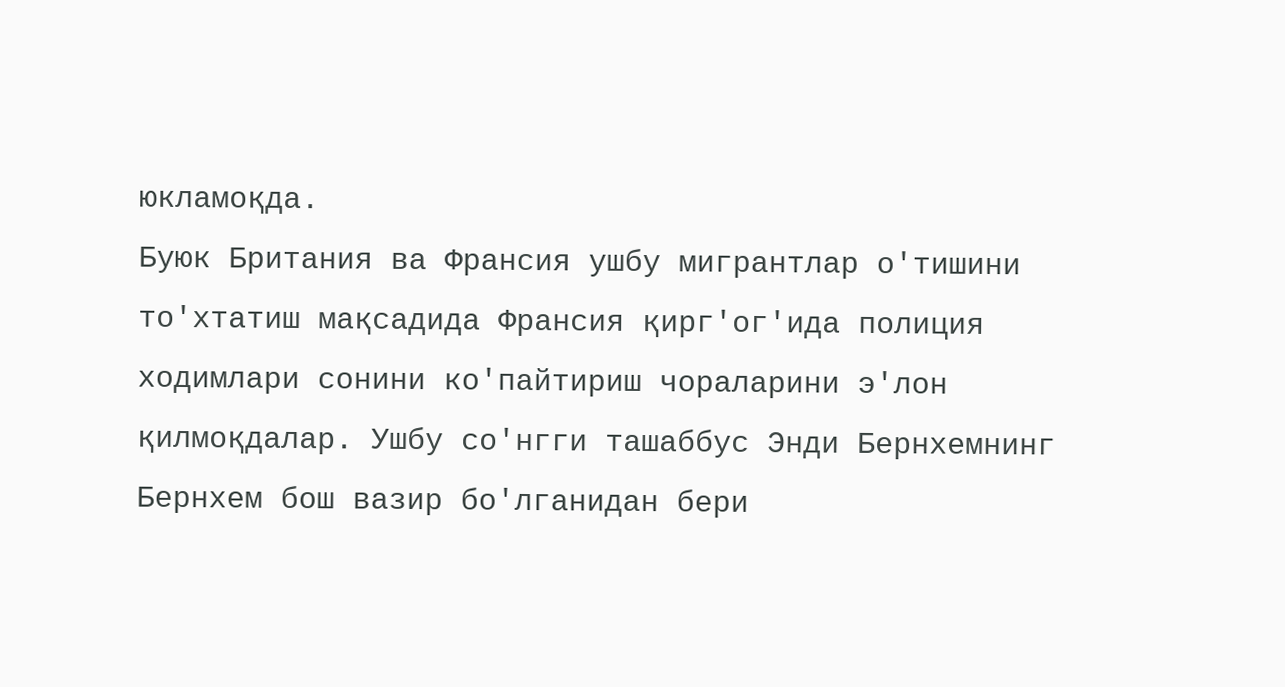юкламоқда.
Буюк Британия ва Франсия ушбу мигрантлар о'тишини то'хтатиш мақсадида Франсия қирг'ог'ида полиция ходимлари сонини ко'пайтириш чораларини э'лон қилмоқдалар. Ушбу со'нгги ташаббус Энди Бернхемнинг Бернхем бош вазир бо'лганидан бери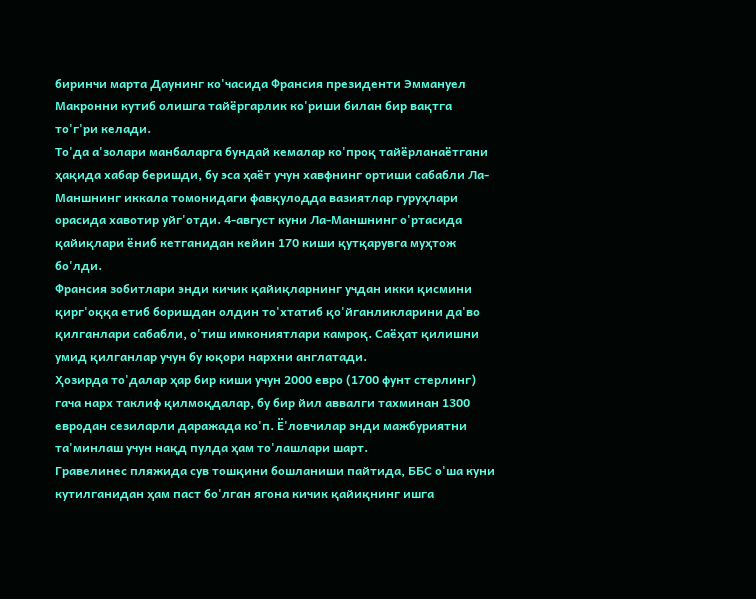биринчи марта Даунинг ко'часида Франсия президенти Эммануел Макронни кутиб олишга тайёргарлик ко'риши билан бир вақтга то'г'ри келади.
То'да а'золари манбаларга бундай кемалар ко'проқ тайёрланаётгани ҳақида хабар беришди, бу эса ҳаёт учун хавфнинг ортиши сабабли Ла-Маншнинг иккала томонидаги фавқулодда вазиятлар гуруҳлари орасида хавотир уйг'отди. 4-август куни Ла-Маншнинг о'ртасида қайиқлари ёниб кетганидан кейин 170 киши қутқарувга муҳтож бо'лди.
Франсия зобитлари энди кичик қайиқларнинг учдан икки қисмини қирг'оққа етиб боришдан олдин то'хтатиб қо'йганликларини да'во қилганлари сабабли, о'тиш имкониятлари камроқ. Саёҳат қилишни умид қилганлар учун бу юқори нархни англатади.
Ҳозирда то'далар ҳар бир киши учун 2000 евро (1700 фунт стерлинг) гача нарх таклиф қилмоқдалар, бу бир йил аввалги тахминан 1300 евродан сезиларли даражада ко'п. Ё'ловчилар энди мажбуриятни та'минлаш учун нақд пулда ҳам то'лашлари шарт.
Гравелинес пляжида сув тошқини бошланиши пайтида, ББС о'ша куни кутилганидан ҳам паст бо'лган ягона кичик қайиқнинг ишга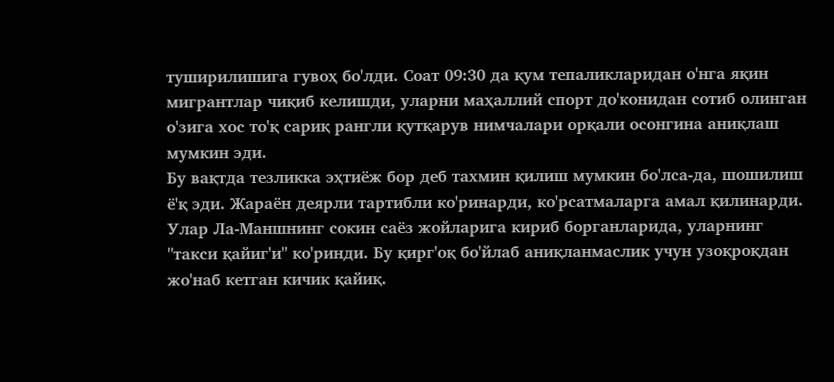туширилишига гувоҳ бо'лди. Соат 09:30 да қум тепаликларидан о'нга яқин мигрантлар чиқиб келишди, уларни маҳаллий спорт до'конидан сотиб олинган о'зига хос то'қ сариқ рангли қутқарув нимчалари орқали осонгина аниқлаш мумкин эди.
Бу вақтда тезликка эҳтиёж бор деб тахмин қилиш мумкин бо'лса-да, шошилиш ё'қ эди. Жараён деярли тартибли ко'ринарди, ко'рсатмаларга амал қилинарди. Улар Ла-Маншнинг сокин саёз жойларига кириб борганларида, уларнинг "такси қайиг'и" ко'ринди. Бу қирг'оқ бо'йлаб аниқланмаслик учун узоқроқдан жо'наб кетган кичик қайиқ.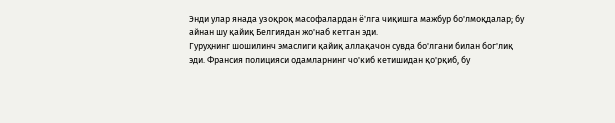Энди улар янада узоқроқ масофалардан ё'лга чиқишга мажбур бо'лмоқдалар; бу айнан шу қайиқ Белгиядан жо'наб кетган эди.
Гуруҳнинг шошилинч эмаслиги қайиқ аллақачон сувда бо'лгани билан бог'лиқ эди. Франсия полицияси одамларнинг чо'киб кетишидан қо'рқиб, бу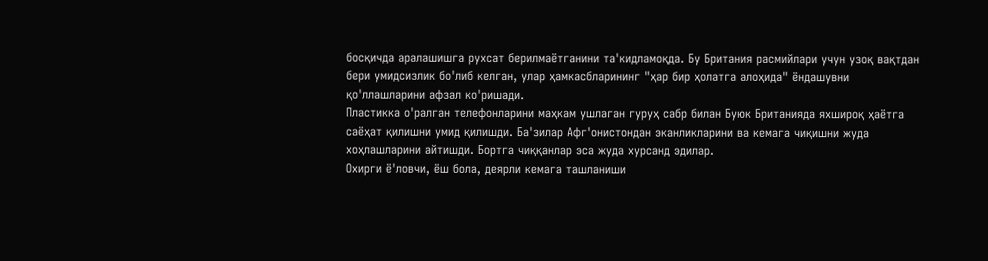босқичда аралашишга рухсат берилмаётганини та'кидламоқда. Бу Британия расмийлари учун узоқ вақтдан бери умидсизлик бо'либ келган, улар ҳамкасбларининг "ҳар бир ҳолатга алоҳида" ёндашувни қо'ллашларини афзал ко'ришади.
Пластикка о'ралган телефонларини маҳкам ушлаган гуруҳ сабр билан Буюк Британияда яхшироқ ҳаётга саёҳат қилишни умид қилишди. Ба'зилар Афг'онистондан эканликларини ва кемага чиқишни жуда хоҳлашларини айтишди. Бортга чиққанлар эса жуда хурсанд эдилар.
Охирги ё'ловчи, ёш бола, деярли кемага ташланиши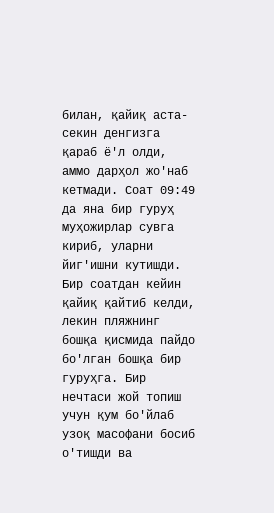билан, қайиқ аста-секин денгизга қараб ё'л олди, аммо дарҳол жо'наб кетмади. Соат 09:49 да яна бир гуруҳ муҳожирлар сувга кириб, уларни йиг'ишни кутишди. Бир соатдан кейин қайиқ қайтиб келди, лекин пляжнинг бошқа қисмида пайдо бо'лган бошқа бир гуруҳга. Бир нечтаси жой топиш учун қум бо'йлаб узоқ масофани босиб о'тишди ва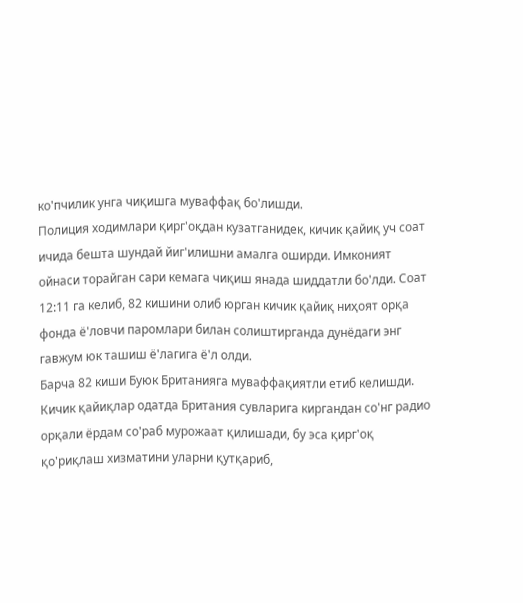ко'пчилик унга чиқишга муваффақ бо'лишди.
Полиция ходимлари қирг'оқдан кузатганидек, кичик қайиқ уч соат ичида бешта шундай йиг'илишни амалга оширди. Имконият ойнаси торайган сари кемага чиқиш янада шиддатли бо'лди. Соат 12:11 га келиб, 82 кишини олиб юрган кичик қайиқ ниҳоят орқа фонда ё'ловчи паромлари билан солиштирганда дунёдаги энг гавжум юк ташиш ё'лагига ё'л олди.
Барча 82 киши Буюк Британияга муваффақиятли етиб келишди. Кичик қайиқлар одатда Британия сувларига киргандан со'нг радио орқали ёрдам со'раб мурожаат қилишади, бу эса қирг'оқ қо'риқлаш хизматини уларни қутқариб,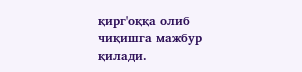қирг'оққа олиб чиқишга мажбур қилади.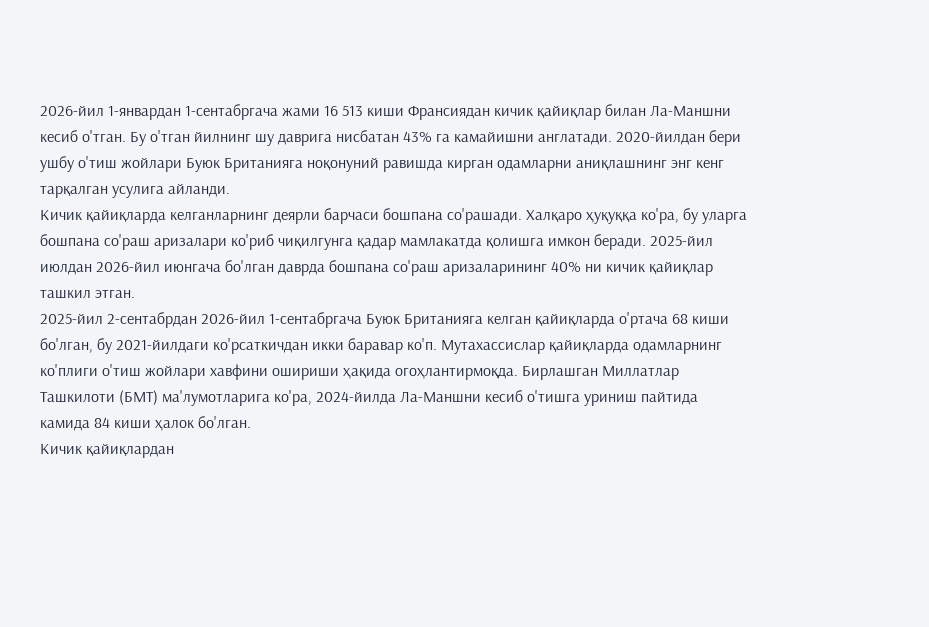2026-йил 1-январдан 1-сентабргача жами 16 513 киши Франсиядан кичик қайиқлар билан Ла-Маншни кесиб о'тган. Бу о'тган йилнинг шу даврига нисбатан 43% га камайишни англатади. 2020-йилдан бери ушбу о'тиш жойлари Буюк Британияга ноқонуний равишда кирган одамларни аниқлашнинг энг кенг тарқалган усулига айланди.
Кичик қайиқларда келганларнинг деярли барчаси бошпана со'рашади. Халқаро ҳуқуққа ко'ра, бу уларга бошпана со'раш аризалари ко'риб чиқилгунга қадар мамлакатда қолишга имкон беради. 2025-йил июлдан 2026-йил июнгача бо'лган даврда бошпана со'раш аризаларининг 40% ни кичик қайиқлар ташкил этган.
2025-йил 2-сентабрдан 2026-йил 1-сентабргача Буюк Британияга келган қайиқларда о'ртача 68 киши бо'лган, бу 2021-йилдаги ко'рсаткичдан икки баравар ко'п. Мутахассислар қайиқларда одамларнинг ко'плиги о'тиш жойлари хавфини ошириши ҳақида огоҳлантирмоқда. Бирлашган Миллатлар Ташкилоти (БМТ) ма'лумотларига ко'ра, 2024-йилда Ла-Маншни кесиб о'тишга уриниш пайтида камида 84 киши ҳалок бо'лган.
Кичик қайиқлардан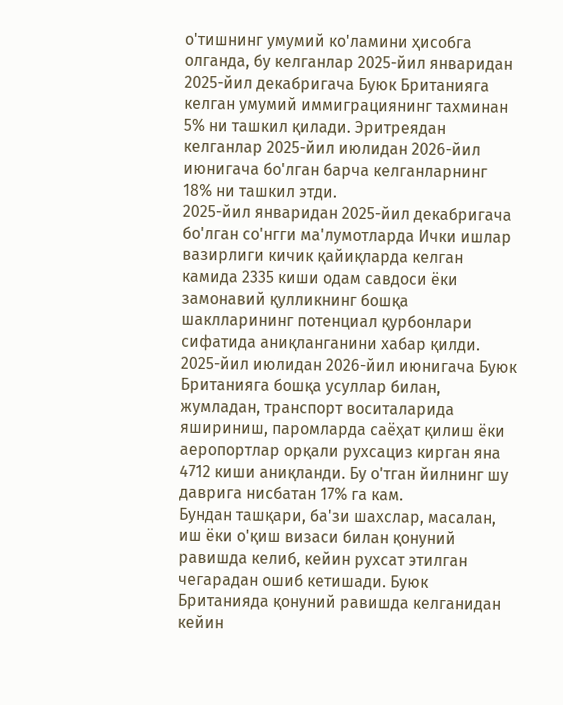о'тишнинг умумий ко'ламини ҳисобга олганда, бу келганлар 2025-йил январидан 2025-йил декабригача Буюк Британияга келган умумий иммиграциянинг тахминан 5% ни ташкил қилади. Эритреядан келганлар 2025-йил июлидан 2026-йил июнигача бо'лган барча келганларнинг 18% ни ташкил этди.
2025-йил январидан 2025-йил декабригача бо'лган со'нгги ма'лумотларда Ички ишлар вазирлиги кичик қайиқларда келган камида 2335 киши одам савдоси ёки замонавий қулликнинг бошқа шаклларининг потенциал қурбонлари сифатида аниқланганини хабар қилди. 2025-йил июлидан 2026-йил июнигача Буюк Британияга бошқа усуллар билан, жумладан, транспорт воситаларида яшириниш, паромларда саёҳат қилиш ёки аеропортлар орқали рухсациз кирган яна 4712 киши аниқланди. Бу о'тган йилнинг шу даврига нисбатан 17% га кам.
Бундан ташқари, ба'зи шахслар, масалан, иш ёки о'қиш визаси билан қонуний равишда келиб, кейин рухсат этилган чегарадан ошиб кетишади. Буюк Британияда қонуний равишда келганидан кейин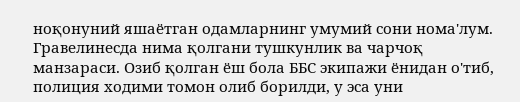ноқонуний яшаётган одамларнинг умумий сони нома'лум.
Гравелинесда нима қолгани тушкунлик ва чарчоқ манзараси. Озиб қолган ёш бола ББС экипажи ёнидан о'тиб, полиция ходими томон олиб борилди, у эса уни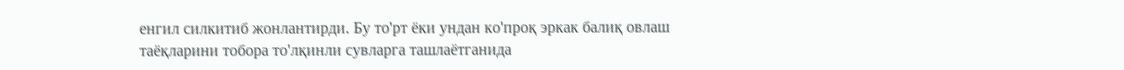енгил силкитиб жонлантирди. Бу то'рт ёки ундан ко'проқ эркак балиқ овлаш таёқларини тобора то'лқинли сувларга ташлаётганида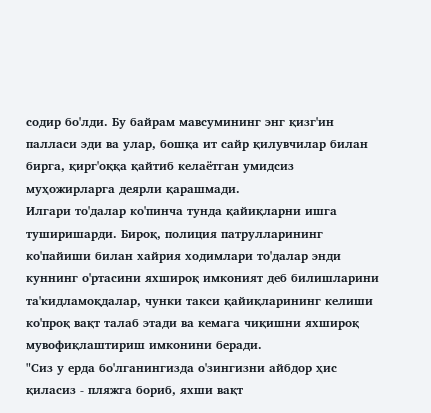содир бо'лди. Бу байрам мавсумининг энг қизг'ин палласи эди ва улар, бошқа ит сайр қилувчилар билан бирга, қирг'оққа қайтиб келаётган умидсиз муҳожирларга деярли қарашмади.
Илгари то'далар ко'пинча тунда қайиқларни ишга туширишарди. Бироқ, полиция патрулларининг ко'пайиши билан хайрия ходимлари то'далар энди куннинг о'ртасини яхшироқ имконият деб билишларини та'кидламоқдалар, чунки такси қайиқларининг келиши ко'проқ вақт талаб этади ва кемага чиқишни яхшироқ мувофиқлаштириш имконини беради.
"Сиз у ерда бо'лганингизда о'зингизни айбдор ҳис қиласиз - пляжга бориб, яхши вақт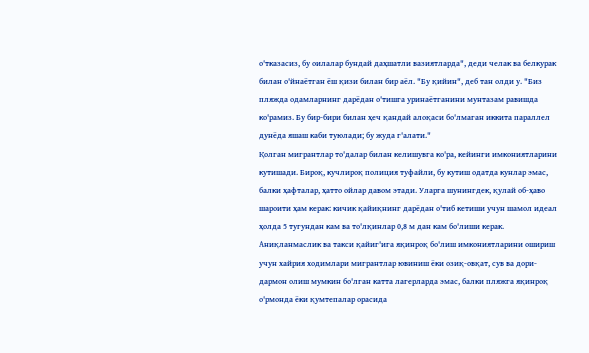о'тказасиз, бу оилалар бундай даҳшатли вазиятларда", деди челак ва белкурак билан о'йнаётган ёш қизи билан бир аёл. "Бу қийин", деб тан олди у. "Биз пляжда одамларнинг дарёдан о'тишга уринаётганини мунтазам равишда ко'рамиз. Бу бир-бири билан ҳеч қандай алоқаси бо'лмаган иккита параллел дунёда яшаш каби туюлади; бу жуда г'алати."
Қолган мигрантлар то'далар билан келишувга ко'ра, кейинги имкониятларини кутишади. Бироқ, кучлироқ полиция туфайли, бу кутиш одатда кунлар эмас, балки ҳафталар, ҳатто ойлар давом этади. Уларга шунингдек, қулай об-ҳаво шароити ҳам керак: кичик қайиқнинг дарёдан о'тиб кетиши учун шамол идеал ҳолда 5 тугундан кам ва то'лқинлар 0,8 м дан кам бо'лиши керак.
Аниқланмаслик ва такси қайиг'ига яқинроқ бо'лиш имкониятларини ошириш учун хайрия ходимлари мигрантлар ювиниш ёки озиқ-овқат, сув ва дори-дармон олиш мумкин бо'лган катта лагерларда эмас, балки пляжга яқинроқ о'рмонда ёки қумтепалар орасида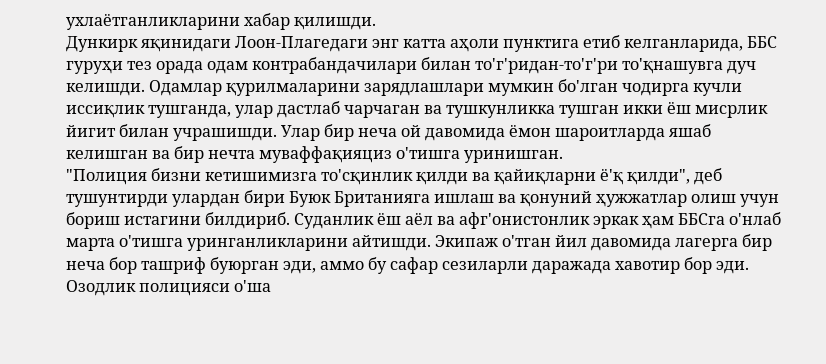ухлаётганликларини хабар қилишди.
Дункирк яқинидаги Лоон-Плагедаги энг катта аҳоли пунктига етиб келганларида, ББС гуруҳи тез орада одам контрабандачилари билан то'г'ридан-то'г'ри то'қнашувга дуч келишди. Одамлар қурилмаларини зарядлашлари мумкин бо'лган чодирга кучли иссиқлик тушганда, улар дастлаб чарчаган ва тушкунликка тушган икки ёш мисрлик йигит билан учрашишди. Улар бир неча ой давомида ёмон шароитларда яшаб келишган ва бир нечта муваффақияциз о'тишга уринишган.
"Полиция бизни кетишимизга то'сқинлик қилди ва қайиқларни ё'қ қилди", деб тушунтирди улардан бири Буюк Британияга ишлаш ва қонуний ҳужжатлар олиш учун бориш истагини билдириб. Суданлик ёш аёл ва афг'онистонлик эркак ҳам ББСга о'нлаб марта о'тишга уринганликларини айтишди. Экипаж о'тган йил давомида лагерга бир неча бор ташриф буюрган эди, аммо бу сафар сезиларли даражада хавотир бор эди.
Озодлик полицияси о'ша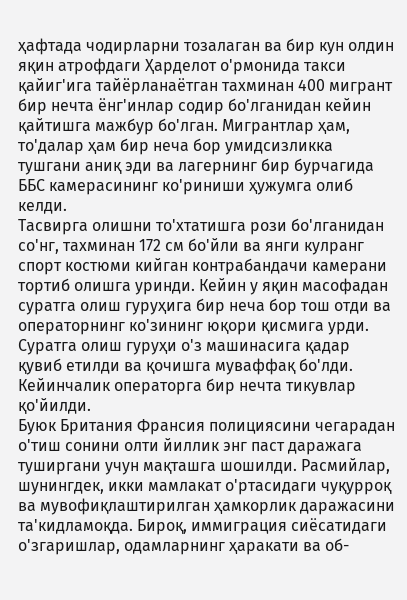ҳафтада чодирларни тозалаган ва бир кун олдин яқин атрофдаги Ҳарделот о'рмонида такси қайиг'ига тайёрланаётган тахминан 400 мигрант бир нечта ёнг'инлар содир бо'лганидан кейин қайтишга мажбур бо'лган. Мигрантлар ҳам, то'далар ҳам бир неча бор умидсизликка тушгани аниқ эди ва лагернинг бир бурчагида ББС камерасининг ко'риниши ҳужумга олиб келди.
Тасвирга олишни то'хтатишга рози бо'лганидан со'нг, тахминан 172 см бо'йли ва янги кулранг спорт костюми кийган контрабандачи камерани тортиб олишга уринди. Кейин у яқин масофадан суратга олиш гуруҳига бир неча бор тош отди ва операторнинг ко'зининг юқори қисмига урди. Суратга олиш гуруҳи о'з машинасига қадар қувиб етилди ва қочишга муваффақ бо'лди. Кейинчалик операторга бир нечта тикувлар қо'йилди.
Буюк Британия Франсия полициясини чегарадан о'тиш сонини олти йиллик энг паст даражага туширгани учун мақташга шошилди. Расмийлар, шунингдек, икки мамлакат о'ртасидаги чуқурроқ ва мувофиқлаштирилган ҳамкорлик даражасини та'кидламоқда. Бироқ, иммиграция сиёсатидаги о'згаришлар, одамларнинг ҳаракати ва об-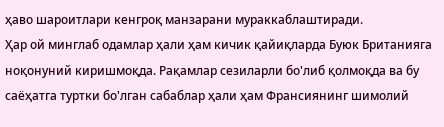ҳаво шароитлари кенгроқ манзарани мураккаблаштиради.
Ҳар ой минглаб одамлар ҳали ҳам кичик қайиқларда Буюк Британияга ноқонуний киришмоқда. Рақамлар сезиларли бо'либ қолмоқда ва бу саёҳатга туртки бо'лган сабаблар ҳали ҳам Франсиянинг шимолий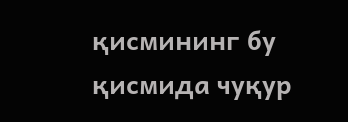қисмининг бу қисмида чуқур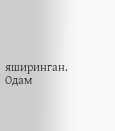яширинган. Одам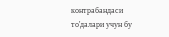контрабандаси то'далари учун бу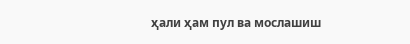ҳали ҳам пул ва мослашиш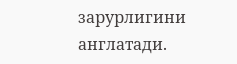зарурлигини англатади.